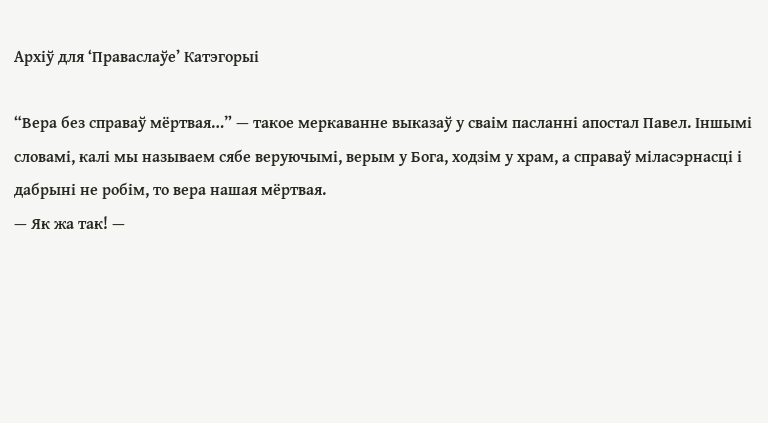Архіў для ‘Праваслаўе’ Катэгорыі

“Вера без справаў мёртвая…” — такое меркаванне выказаў у сваім пасланні апостал Павел. Іншымі словамі, калі мы называем сябе веруючымі, верым у Бога, ходзім у храм, а справаў міласэрнасці і дабрыні не робім, то вера нашая мёртвая.
— Як жа так! —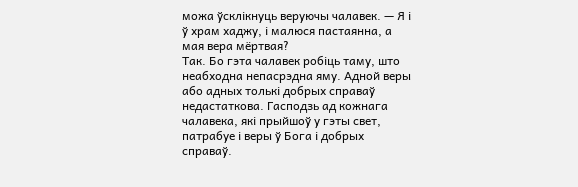можа ўсклікнуць веруючы чалавек. — Я і ў храм хаджу, і малюся пастаянна, а мая вера мёртвая?
Так. Бо гэта чалавек робіць таму, што неабходна непасрэдна яму. Адной веры або адных толькі добрых справаў недастаткова. Гасподзь ад кожнага чалавека, які прыйшоў у гэты свет, патрабуе і веры ў Бога і добрых справаў.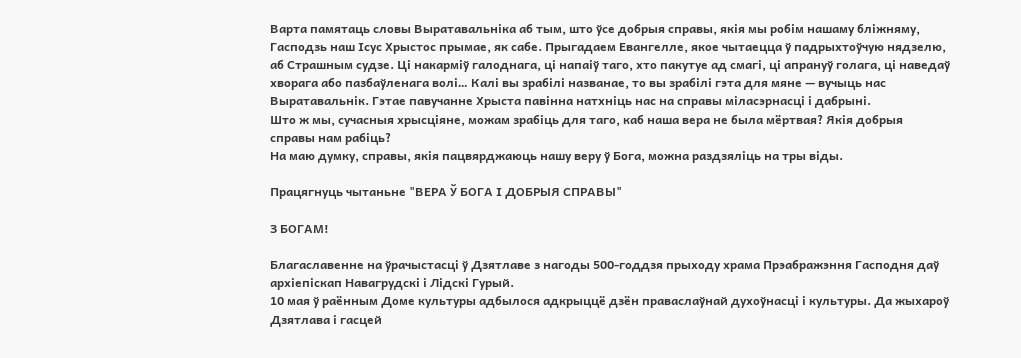Варта памятаць словы Выратавальніка аб тым, што ўсе добрыя справы, якія мы робім нашаму бліжняму, Гасподзь наш Ісус Хрыстос прымае, як сабе. Прыгадаем Евангелле, якое чытаецца ў падрыхтоўчую нядзелю, аб Страшным судзе. Ці накарміў галоднага, ці напаіў таго, хто пакутуе ад смагі, ці апрануў голага, ці наведаў хворага або пазбаўленага волі… Калі вы зрабілі названае, то вы зрабілі гэта для мяне — вучыць нас Выратавальнік. Гэтае павучанне Хрыста павінна натхніць нас на справы міласэрнасці і дабрыні.
Што ж мы, сучасныя хрысціяне, можам зрабіць для таго, каб наша вера не была мёртвая? Якія добрыя справы нам рабіць?
На маю думку, справы, якія пацвярджаюць нашу веру ў Бога, можна раздзяліць на тры віды.

Працягнуць чытаньне "ВЕРА Ў БОГА І ДОБРЫЯ СПРАВЫ"

З БОГАМ!

Благаславенне на ўрачыстасці ў Дзятлаве з нагоды 500-годдзя прыходу храма Прэабражэння Гасподня даў архіепіскап Навагрудскі і Лідскі Гурый.
10 мая ў раённым Доме культуры адбылося адкрыццё дзён праваслаўнай духоўнасці і культуры. Да жыхароў Дзятлава і гасцей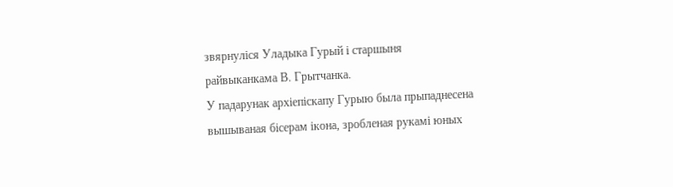звярнуліся Уладыка Гурый і старшыня райвыканкама В. Грытчанка.
У падарунак архіепіскапу Гурыю была прыпаднесена вышываная бісерам ікона, зробленая рукамі юных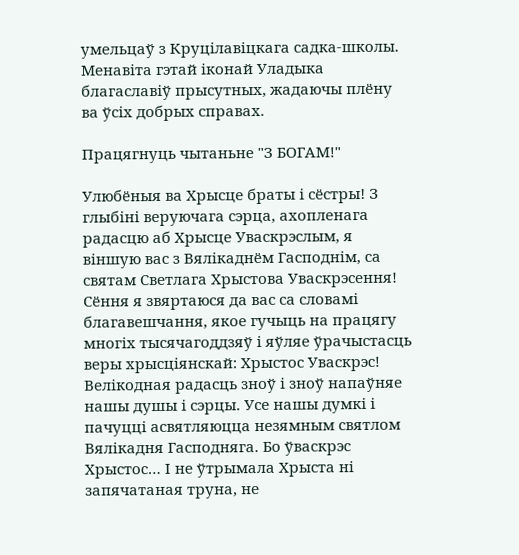умельцаў з Круцілавіцкага садка-школы. Менавіта гэтай іконай Уладыка благаславіў прысутных, жадаючы плёну ва ўсіх добрых справах.

Працягнуць чытаньне "З БОГАМ!"

Улюбёныя ва Хрысце браты і сёстры! З глыбіні веруючага сэрца, ахопленага радасцю аб Хрысце Уваскрэслым, я віншую вас з Вялікаднём Гасподнім, са святам Светлага Хрыстова Уваскрэсення! Сёння я звяртаюся да вас са словамі благавешчання, якое гучыць на працягу многіх тысячагоддзяў і яўляе ўрачыстасць веры хрысціянскай: Хрыстос Уваскрэс!
Велікодная радасць зноў і зноў напаўняе нашы душы і сэрцы. Усе нашы думкі і пачуцці асвятляюцца незямным святлом Вялікадня Гасподняга. Бо ўваскрэс Хрыстос… І не ўтрымала Хрыста ні запячатаная труна, не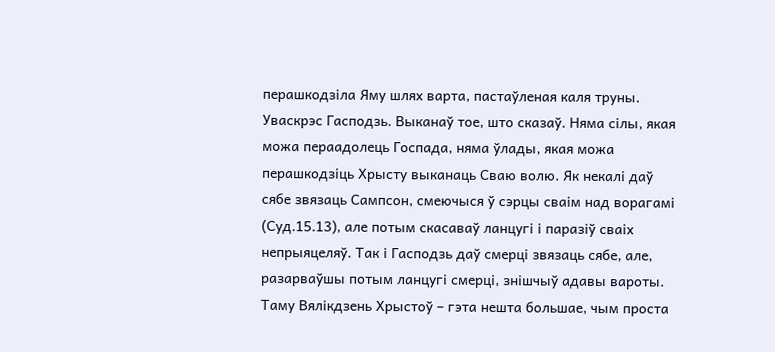перашкодзіла Яму шлях варта, пастаўленая каля труны.
Уваскрэс Гасподзь. Выканаў тое, што сказаў. Няма сілы, якая можа пераадолець Госпада, няма ўлады, якая можа перашкодзіць Хрысту выканаць Сваю волю. Як некалі даў сябе звязаць Сампсон, смеючыся ў сэрцы сваім над ворагамі (Суд.15.13), але потым скасаваў ланцугі і паразіў сваіх непрыяцеляў. Так і Гасподзь даў смерці звязаць сябе, але, разарваўшы потым ланцугі смерці, знішчыў адавы вароты.
Таму Вялікдзень Хрыстоў – гэта нешта большае, чым проста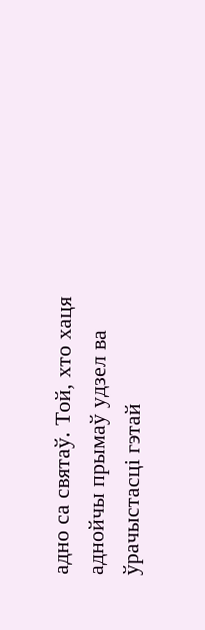адно са святаў. Той, хто хаця аднойчы прымаў удзел ва ўрачыстасці гэтай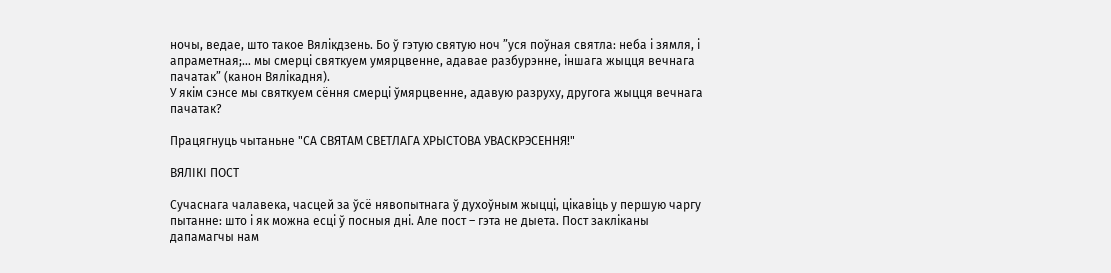ночы, ведае, што такое Вялікдзень. Бо ў гэтую святую ноч ”уся поўная святла: неба і зямля, і апраметная;… мы смерці святкуем умярцвенне, адавае разбурэнне, іншага жыцця вечнага пачатак” (канон Вялікадня).
У якім сэнсе мы святкуем сёння смерці ўмярцвенне, адавую разруху, другога жыцця вечнага пачатак?

Працягнуць чытаньне "СА СВЯТАМ СВЕТЛАГА ХРЫСТОВА УВАСКРЭСЕННЯ!"

ВЯЛІКІ ПОСТ

Сучаснага чалавека, часцей за ўсё нявопытнага ў духоўным жыцці, цікавіць у першую чаргу пытанне: што і як можна есці ў посныя дні. Але пост – гэта не дыета. Пост закліканы дапамагчы нам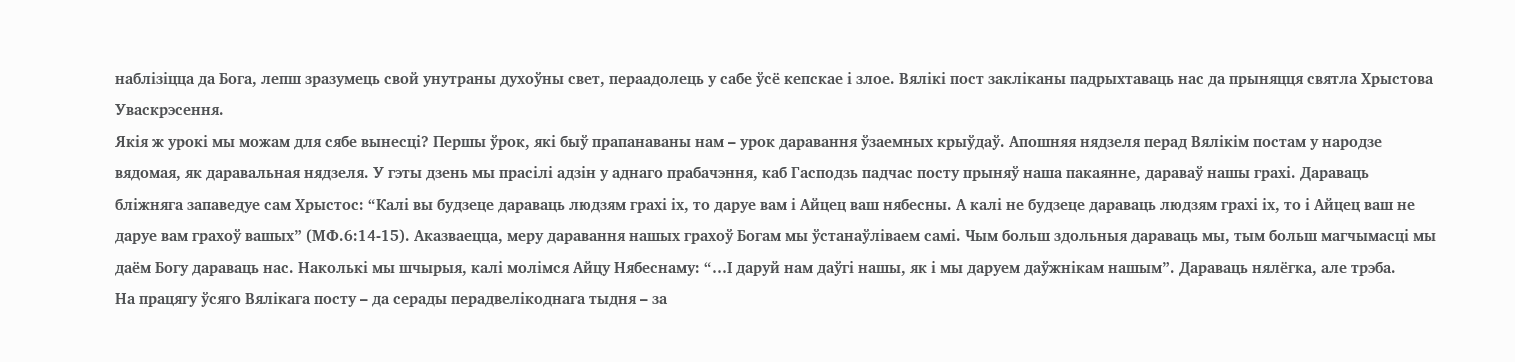наблізіцца да Бога, лепш зразумець свой унутраны духоўны свет, пераадолець у сабе ўсё кепскае і злое. Вялікі пост закліканы падрыхтаваць нас да прыняцця святла Хрыстова Уваскрэсення.
Якія ж урокі мы можам для сябе вынесці? Першы ўрок, які быў прапанаваны нам – урок даравання ўзаемных крыўдаў. Апошняя нядзеля перад Вялікім постам у народзе вядомая, як даравальная нядзеля. У гэты дзень мы прасілі адзін у аднаго прабачэння, каб Гасподзь падчас посту прыняў наша пакаянне, дараваў нашы грахі. Дараваць бліжняга запаведуе сам Хрыстос: “Калі вы будзеце дараваць людзям грахі іх, то даруе вам і Айцец ваш нябесны. А калі не будзеце дараваць людзям грахі іх, то і Айцец ваш не даруе вам грахоў вашых” (МФ.6:14-15). Аказваецца, меру даравання нашых грахоў Богам мы ўстанаўліваем самі. Чым больш здольныя дараваць мы, тым больш магчымасці мы даём Богу дараваць нас. Наколькі мы шчырыя, калі молімся Айцу Нябеснаму: “…І даруй нам даўгі нашы, як і мы даруем даўжнікам нашым”. Дараваць нялёгка, але трэба.
На працягу ўсяго Вялікага посту – да серады перадвелікоднага тыдня – за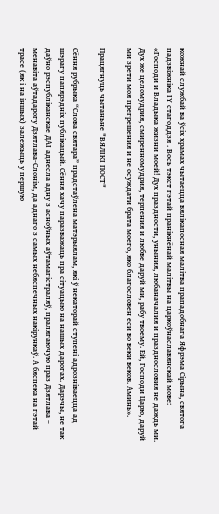кожнай службай ва ўсіх храмах чытаецца вялікапосная малітва прападобнага Яфрэма Сірына, святога падзвіжніка ІY стагоддзя . Вось тэкст гэтай пранікнёнай малітвы на царкоўнаславянскай мове:
«Господи и Владыка жизни моей! Дух праздности, уныния, любаначалия и празднословия не даждь ми. Дух же целомудрия, смиренномудрия, терпения и любве даруй ми, рабу твоему. Ей, Господи Царю, даруй ми зрети моя прегрешения и не осуждати брата моего, яко благословен еси во веки веков. Аминь».

Працягнуць чытаньне "ВЯЛІКІ ПОСТ"

Сёння рубрыка “Слова святара” прадстаўлена матэрыялам, які ў некаторай ступені адрозніваецца ад шэрагу папярэдніх публікацый. Сёння хачу паразважаць пра сітуацыю на нашых дарогах. Дарэчы, не так даўно рэспубліканскае ДАІ аднесла адну з асноўных аўтамагістраляў, пралягаючую праз Дзятлава – менавіта аўтадарогу Дзятлава-Слонім, да аднаго з самых небяспечных накірункаў. А бяспека на гэтай трасе (як і на іншых) залежыць у першую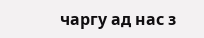чаргу ад нас з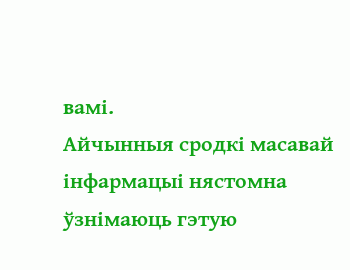вамі.
Айчынныя сродкі масавай інфармацыі нястомна ўзнімаюць гэтую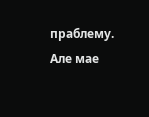праблему. Але мае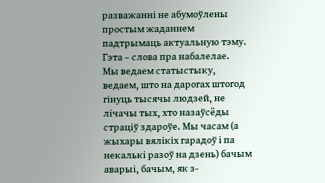разважанні не абумоўлены простым жаданнем падтрымаць актуальную тэму. Гэта – слова пра набалелае.
Мы ведаем статыстыку, ведаем, што на дарогах штогод гінуць тысячы людзей, не лічачы тых, хто назаўсёды страціў здароўе. Мы часам (а жыхары вялікіх гарадоў і па некалькі разоў на дзень) бачым аварыі, бачым, як з-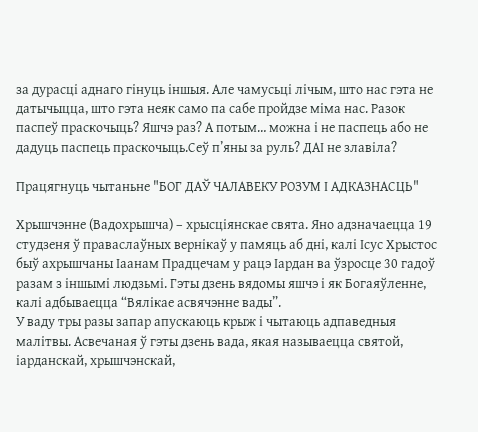за дурасці аднаго гінуць іншыя. Але чамусьці лічым, што нас гэта не датычыцца, што гэта неяк само па сабе пройдзе міма нас. Разок паспеў праскочыць? Яшчэ раз? А потым… можна і не паспець або не дадуць паспець праскочыць.Сеў п’яны за руль? ДАІ не злавіла?

Працягнуць чытаньне "БОГ ДАЎ ЧАЛАВЕКУ РОЗУМ І АДКАЗНАСЦЬ"

Хрышчэнне (Вадохрышча) – хрысціянскае свята. Яно адзначаецца 19 студзеня ў праваслаўных вернікаў у памяць аб дні, калі Ісус Хрыстос быў ахрышчаны Іаанам Прадцечам у рацэ Іардан ва ўзросце 30 гадоў разам з іншымі людзьмі. Гэты дзень вядомы яшчэ і як Богаяўленне, калі адбываецца “Вялікае асвячэнне вады”.
У ваду тры разы запар апускаюць крыж і чытаюць адпаведныя малітвы. Асвечаная ў гэты дзень вада, якая называецца святой, іарданскай, хрышчэнскай,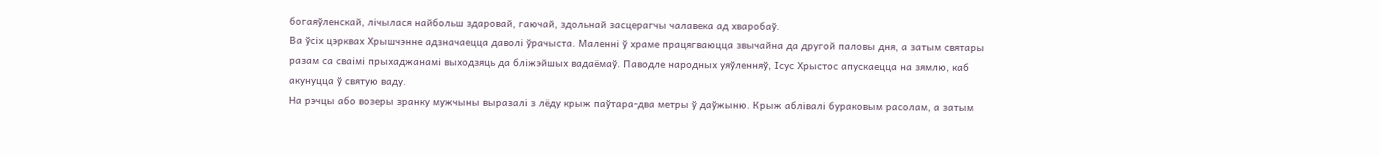богаяўленскай, лічылася найбольш здаровай, гаючай, здольнай засцерагчы чалавека ад хваробаў.
Ва ўсіх цэрквах Хрышчэнне адзначаецца даволі ўрачыста. Маленні ў храме працягваюцца звычайна да другой паловы дня, а затым святары разам са сваімі прыхаджанамі выходзяць да бліжэйшых вадаёмаў. Паводле народных уяўленняў, Ісус Хрыстос апускаецца на зямлю, каб акунуцца ў святую ваду.
На рэчцы або возеры зранку мужчыны выразалі з лёду крыж паўтара-два метры ў даўжыню. Крыж аблівалі бураковым расолам, а затым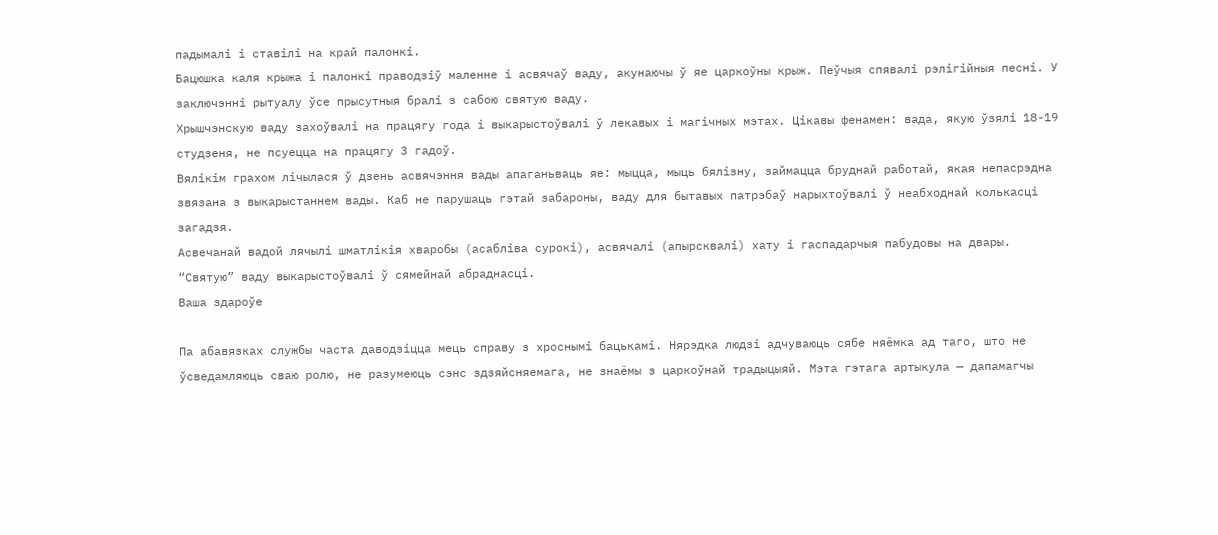падымалі і ставілі на край палонкі.
Бацюшка каля крыжа і палонкі праводзіў маленне і асвячаў ваду, акунаючы ў яе царкоўны крыж. Пеўчыя спявалі рэлігійныя песні. У заключэнні рытуалу ўсе прысутныя бралі з сабою святую ваду.
Хрышчэнскую ваду захоўвалі на працягу года і выкарыстоўвалі ў лекавых і магічных мэтах. Цікавы фенамен: вада, якую ўзялі 18-19 студзеня, не псуецца на працягу 3 гадоў.
Вялікім грахом лічылася ў дзень асвячэння вады апаганьваць яе: мыцца, мыць бялізну, займацца бруднай работай, якая непасрэдна звязана з выкарыстаннем вады. Каб не парушаць гэтай забароны, ваду для бытавых патрэбаў нарыхтоўвалі ў неабходнай колькасці загадзя.
Асвечанай вадой лячылі шматлікія хваробы (асабліва сурокі), асвячалі (апырсквалі) хату і гаспадарчыя пабудовы на двары. “Святую” ваду выкарыстоўвалі ў сямейнай абраднасці.
Ваша здароўе

Па абавязках службы часта даводзіцца мець справу з хроснымі бацькамі. Нярэдка людзі адчуваюць сябе няёмка ад таго, што не ўсведамляюць сваю ролю, не разумеюць сэнс здзяйсняемага, не знаёмы з царкоўнай традыцыяй. Мэта гэтага артыкула — дапамагчы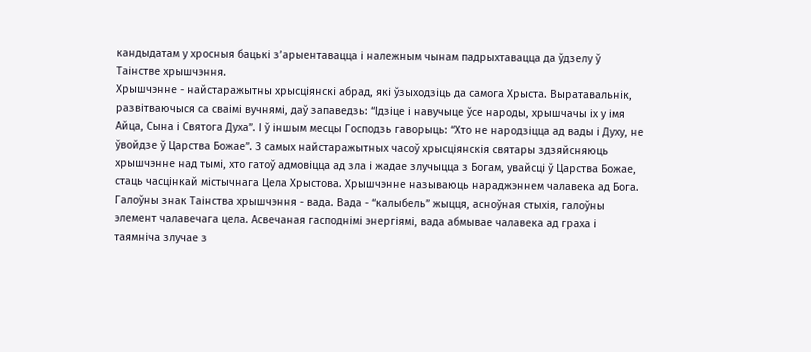кандыдатам у хросныя бацькі з’арыентавацца і належным чынам падрыхтавацца да ўдзелу ў Таінстве хрышчэння.
Хрышчэнне - найстаражытны хрысціянскі абрад, які ўзыходзіць да самога Хрыста. Выратавальнік, развітваючыся са сваімі вучнямі, даў запаведзь: “Ідзіце і навучыце ўсе народы, хрышчачы іх у імя Айца, Сына і Святога Духа”. І ў іншым месцы Господзь гаворыць: “Хто не народзіцца ад вады і Духу, не ўвойдзе ў Царства Божае”. З самых найстаражытных часоў хрысціянскія святары здзяйсняюць хрышчэнне над тымі, хто гатоў адмовіцца ад зла і жадае злучыцца з Богам, увайсці ў Царства Божае, стаць часцінкай містычнага Цела Хрыстова. Хрышчэнне называюць нараджэннем чалавека ад Бога.
Галоўны знак Таінства хрышчэння - вада. Вада - “калыбель” жыцця, асноўная стыхія, галоўны элемент чалавечага цела. Асвечаная гасподнімі энергіямі, вада абмывае чалавека ад граха і таямніча злучае з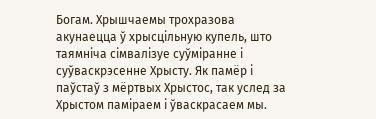Богам. Хрышчаемы трохразова акунаецца ў хрысцільную купель, што таямніча сімвалізуе суўміранне і суўваскрэсенне Хрысту. Як памёр і паўстаў з мёртвых Хрыстос, так услед за Хрыстом паміраем і ўваскрасаем мы.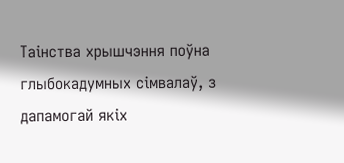Таінства хрышчэння поўна глыбокадумных сімвалаў, з дапамогай якіх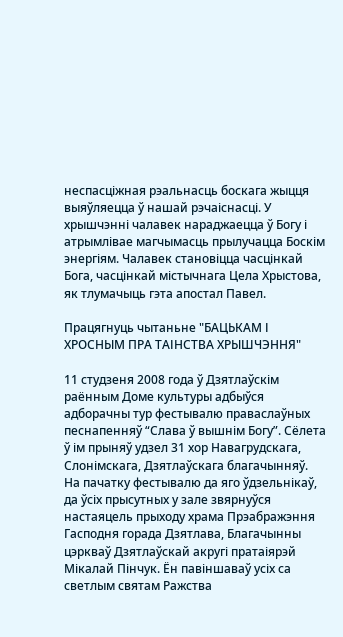неспасціжная рэальнасць боскага жыцця выяўляецца ў нашай рэчаіснасці. У хрышчэнні чалавек нараджаецца ў Богу і атрымлівае магчымасць прылучацца Боскім энергіям. Чалавек становіцца часцінкай Бога, часцінкай містычнага Цела Хрыстова, як тлумачыць гэта апостал Павел.

Працягнуць чытаньне "БАЦЬКАМ І ХРОСНЫМ ПРА ТАІНСТВА ХРЫШЧЭННЯ"

11 студзеня 2008 года ў Дзятлаўскім раённым Доме культуры адбыўся адборачны тур фестывалю праваслаўных песнапенняў “Слава ў вышнім Богу”. Сёлета ў ім прыняў удзел 31 хор Навагрудскага, Слонімскага, Дзятлаўскага благачынняў.
На пачатку фестывалю да яго ўдзельнікаў, да ўсіх прысутных у зале звярнуўся настаяцель прыходу храма Прэабражэння Гасподня горада Дзятлава, Благачынны цэркваў Дзятлаўскай акругі пратаіярэй Мікалай Пінчук. Ён павіншаваў усіх са светлым святам Ражства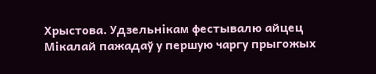Хрыстова. Удзельнікам фестывалю айцец Мікалай пажадаў у першую чаргу прыгожых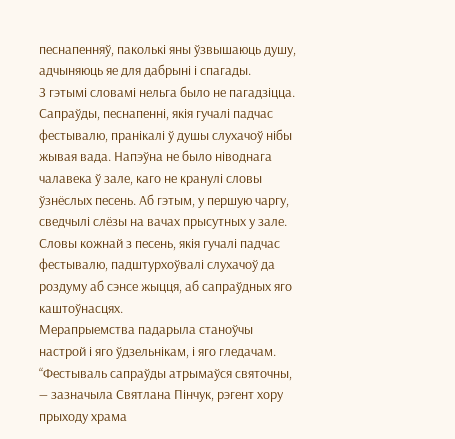песнапенняў, паколькі яны ўзвышаюць душу, адчыняюць яе для дабрыні і спагады.
З гэтымі словамі нельга было не пагадзіцца. Сапраўды, песнапенні, якія гучалі падчас фестывалю, пранікалі ў душы слухачоў нібы жывая вада. Напэўна не было ніводнага чалавека ў зале, каго не кранулі словы ўзнёслых песень. Аб гэтым, у першую чаргу, сведчылі слёзы на вачах прысутных у зале.
Словы кожнай з песень, якія гучалі падчас фестывалю, падштурхоўвалі слухачоў да роздуму аб сэнсе жыцця, аб сапраўдных яго каштоўнасцях.
Мерапрыемства падарыла станоўчы настрой і яго ўдзельнікам, і яго гледачам. “Фестываль сапраўды атрымаўся святочны, — зазначыла Святлана Пінчук, рэгент хору прыходу храма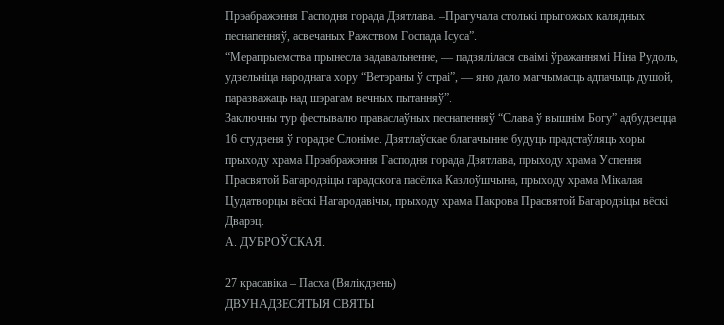Прэабражэння Гасподня горада Дзятлава. –Прагучала столькі прыгожых калядных песнапенняў, асвечаных Ражством Госпада Ісуса”.
“Мерапрыемства прынесла задавальненне, — падзялілася сваімі ўражаннямі Ніна Рудоль, удзельніца народнага хору “Ветэраны ў страі”, — яно дало магчымасць адпачыць душой, паразважаць над шэрагам вечных пытанняў”.
Заключны тур фестывалю праваслаўных песнапенняў “Слава ў вышнім Богу” адбудзецца 16 студзеня ў горадзе Слоніме. Дзятлаўскае благачынне будуць прадстаўляць хоры прыходу храма Прэабражэння Гасподня горада Дзятлава, прыходу храма Успення Прасвятой Багародзіцы гарадскога пасёлка Казлоўшчына, прыходу храма Мікалая Цудатворцы вёскі Нагародавічы, прыходу храма Пакрова Прасвятой Багародзіцы вёскі Дварэц.
А. ДУБРОЎСКАЯ.

27 красавіка – Пасха (Вялікдзень)
ДВУНАДЗЕСЯТЫЯ СВЯТЫ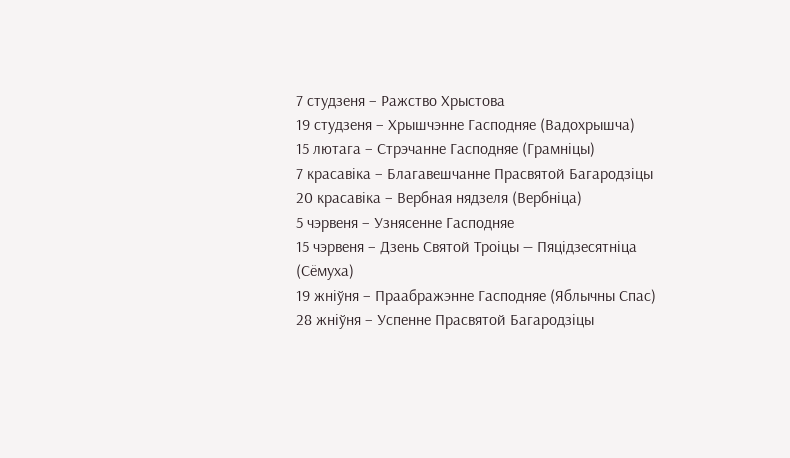7 студзеня – Ражство Хрыстова
19 студзеня – Хрышчэнне Гасподняе (Вадохрышча)
15 лютага – Стрэчанне Гасподняе (Грамніцы)
7 красавіка – Благавешчанне Прасвятой Багародзіцы
20 красавіка – Вербная нядзеля (Вербніца)
5 чэрвеня – Узнясенне Гасподняе
15 чэрвеня – Дзень Святой Троіцы — Пяцідзесятніца (Сёмуха)
19 жніўня – Праабражэнне Гасподняе (Яблычны Спас)
28 жніўня – Успенне Прасвятой Багародзіцы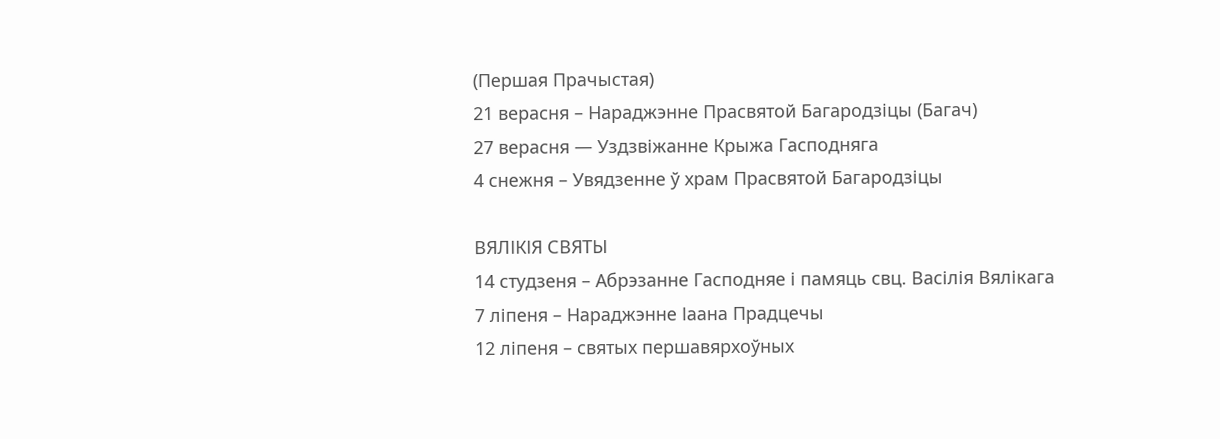(Першая Прачыстая)
21 верасня – Нараджэнне Прасвятой Багародзіцы (Багач)
27 верасня — Уздзвіжанне Крыжа Гасподняга
4 снежня – Увядзенне ў храм Прасвятой Багародзіцы

ВЯЛІКІЯ СВЯТЫ
14 студзеня – Абрэзанне Гасподняе і памяць свц. Васілія Вялікага
7 ліпеня – Нараджэнне Іаана Прадцечы
12 ліпеня – святых першавярхоўных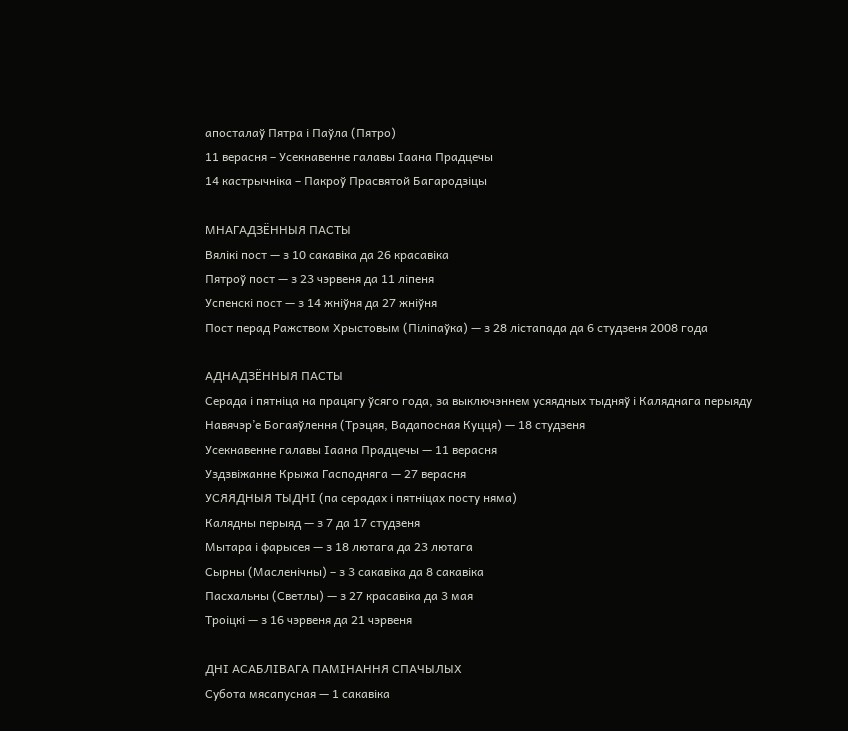апосталаў Пятра і Паўла (Пятро)
11 верасня – Усекнавенне галавы Іаана Прадцечы
14 кастрычніка – Пакроў Прасвятой Багародзіцы

МНАГАДЗЁННЫЯ ПАСТЫ
Вялікі пост — з 10 сакавіка да 26 красавіка
Пятроў пост — з 23 чэрвеня да 11 ліпеня
Успенскі пост — з 14 жніўня да 27 жніўня
Пост перад Ражством Хрыстовым (Піліпаўка) — з 28 лістапада да 6 студзеня 2008 года

АДНАДЗЁННЫЯ ПАСТЫ
Серада і пятніца на працягу ўсяго года, за выключэннем усяядных тыдняў і Каляднага перыяду
Навячэр’е Богаяўлення (Трэцяя, Вадапосная Куцця) — 18 студзеня
Усекнавенне галавы Іаана Прадцечы — 11 верасня
Уздзвіжанне Крыжа Гасподняга — 27 верасня
УСЯЯДНЫЯ ТЫДНІ (па серадах і пятніцах посту няма)
Калядны перыяд — з 7 да 17 студзеня
Мытара і фарысея — з 18 лютага да 23 лютага
Сырны (Масленічны) – з 3 сакавіка да 8 сакавіка
Пасхальны (Светлы) — з 27 красавіка да 3 мая
Троіцкі — з 16 чэрвеня да 21 чэрвеня

ДНІ АСАБЛІВАГА ПАМІНАННЯ СПАЧЫЛЫХ
Субота мясапусная — 1 сакавіка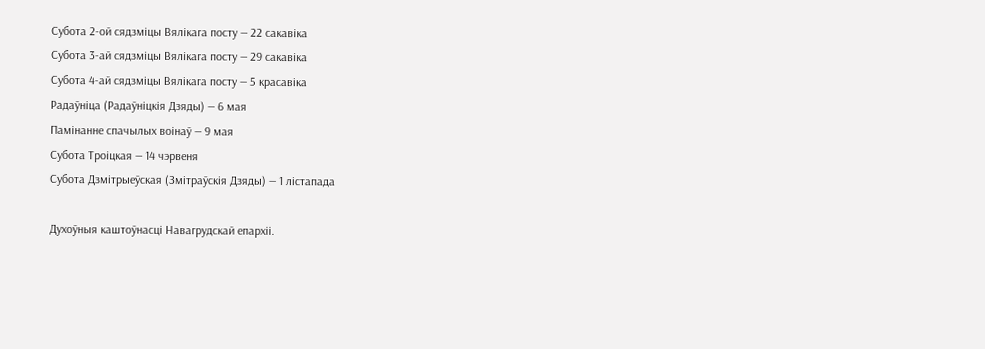Cубота 2-ой сядзміцы Вялікага посту — 22 сакавіка
Субота 3-ай сядзміцы Вялікага посту — 29 сакавіка
Субота 4-ай сядзміцы Вялікага посту — 5 красавіка
Радаўніца (Радаўніцкія Дзяды) — 6 мая
Памінанне спачылых воінаў — 9 мая
Субота Троіцкая — 14 чэрвеня
Субота Дзмітрыеўская (Змітраўскія Дзяды) — 1 лістапада

Духоўныя каштоўнасці Навагрудскай епархіі.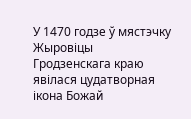У 1470 годзе ў мястэчку Жыровіцы Гродзенскага краю явілася цудатворная ікона Божай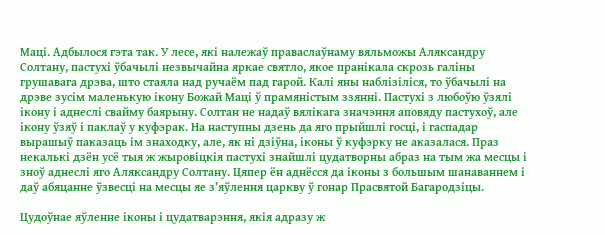Маці. Адбылося гэта так. У лесе, які належаў праваслаўнаму вяльможы Аляксандру Солтану, пастухі ўбачылі незвычайна яркае святло, якое пранікала скрозь галіны грушавага дрэва, што стаяла над ручаём пад гарой. Калі яны наблізіліся, то ўбачылі на дрэве зусім маленькую ікону Божай Маці ў прамяністым ззянні. Пастухі з любоўю ўзялі ікону і аднеслі свайму баярыну. Солтан не надаў вялікага значэння аповяду пастухоў, але ікону ўзяў і паклаў у куфэрак. На наступны дзень да яго прыйшлі госці, і гаспадар вырашыў паказаць ім знаходку, але, як ні дзіўна, іконы ў куфэрку не аказалася. Праз некалькі дзён усё тыя ж жыровіцкія пастухі знайшлі цудатворны абраз на тым жа месцы і зноў аднеслі яго Аляксандру Солтану. Цяпер ён аднёсся да іконы з большым шанаваннем і даў абяцанне ўзвесці на месцы яе з’яўлення царкву ў гонар Прасвятой Багародзіцы.

Цудоўнае яўленне іконы і цудатварэння, якія адразу ж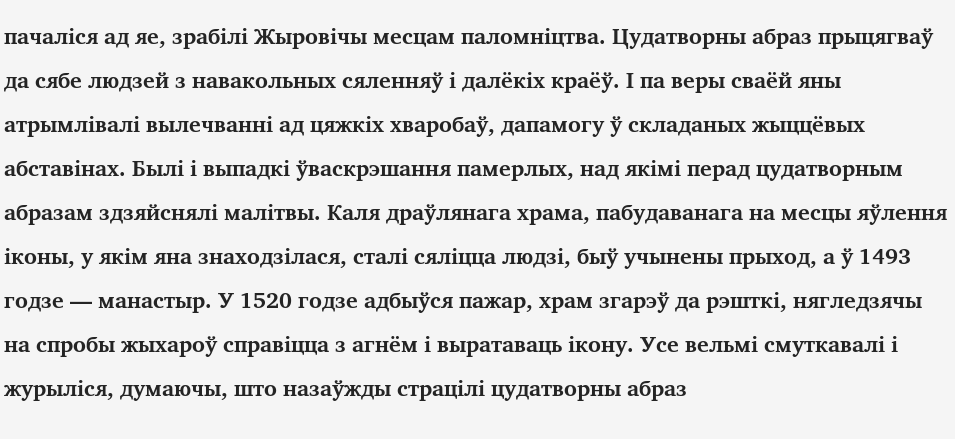пачаліся ад яе, зрабілі Жыровічы месцам паломніцтва. Цудатворны абраз прыцягваў да сябе людзей з навакольных сяленняў і далёкіх краёў. І па веры сваёй яны атрымлівалі вылечванні ад цяжкіх хваробаў, дапамогу ў складаных жыццёвых абставінах. Былі і выпадкі ўваскрэшання памерлых, над якімі перад цудатворным абразам здзяйснялі малітвы. Каля драўлянага храма, пабудаванага на месцы яўлення іконы, у якім яна знаходзілася, сталі сяліцца людзі, быў учынены прыход, а ў 1493 годзе — манастыр. У 1520 годзе адбыўся пажар, храм згарэў да рэшткі, нягледзячы на спробы жыхароў справіцца з агнём і выратаваць ікону. Усе вельмі смуткавалі і журыліся, думаючы, што назаўжды страцілі цудатворны абраз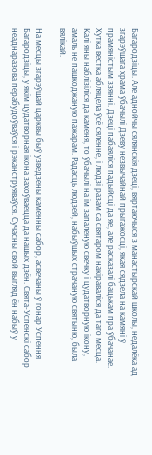Багародзіцы. Але аднойчы сялянскія дзеці, вяртаючыся з манастырскай школы, недалёка ад згарэўшага храма ўбачылі Дзеву незвычайнай прыгажосці, якая сядзела на камяні ў прамяністым ззянні. Дзеці пабаяліся падыйсці да яе, але расказалі бацькам пра ўбачанае. Хутка вестка абляцела ўсё сяленне, і людзі разам са святаром накіраваліся да таго месца. Калі яны наблізіліся да каменя, то ўбачылі на ім запаленую свечку і цудатворную ікону, амаль не пашкоджаную пажарам. Радасць людзей, набыўшых страчаную святыню, была вялікай.

На месцы згарэўшай царквы быў узведзены каменны сабор, асвечаны ў гонар Успення Багародзіцы, у якім цудатворная ікона захоўваецца да нашых дзён. Свята-Успенскі сабор неаднаразова перабудоўваўся і рэканструяваўся. Сучасны свой выгляд ён набыў у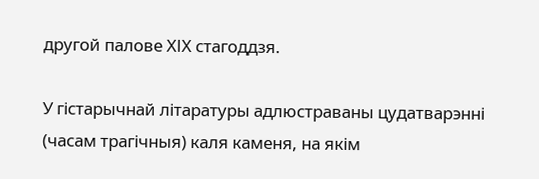другой палове ХІХ стагоддзя.

У гістарычнай літаратуры адлюстраваны цудатварэнні (часам трагічныя) каля каменя, на якім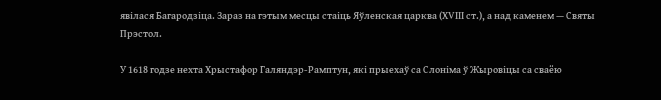явілася Багародзіца. Зараз на гэтым месцы стаіць Яўленская царква (ХVІІІ ст.), а над каменем — Святы Прэстол.

У 1618 годзе нехта Хрыстафор Галяндэр-Рамптун, які прыехаў са Слоніма ў Жыровіцы са сваёю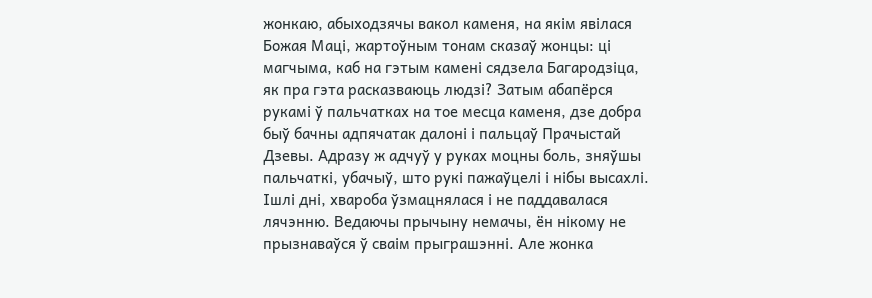жонкаю, абыходзячы вакол каменя, на якім явілася Божая Маці, жартоўным тонам сказаў жонцы: ці магчыма, каб на гэтым камені сядзела Багародзіца, як пра гэта расказваюць людзі? Затым абапёрся рукамі ў пальчатках на тое месца каменя, дзе добра быў бачны адпячатак далоні і пальцаў Прачыстай Дзевы. Адразу ж адчуў у руках моцны боль, зняўшы пальчаткі, убачыў, што рукі пажаўцелі і нібы высахлі. Ішлі дні, хвароба ўзмацнялася і не паддавалася лячэнню. Ведаючы прычыну немачы, ён нікому не прызнаваўся ў сваім прыграшэнні. Але жонка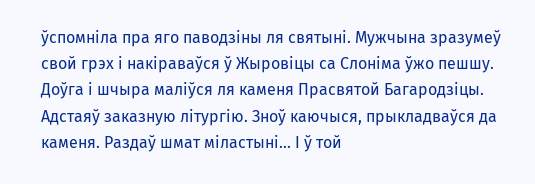ўспомніла пра яго паводзіны ля святыні. Мужчына зразумеў свой грэх і накіраваўся ў Жыровіцы са Слоніма ўжо пешшу. Доўга і шчыра маліўся ля каменя Прасвятой Багародзіцы. Адстаяў заказную літургію. Зноў каючыся, прыкладваўся да каменя. Раздаў шмат міластыні… І ў той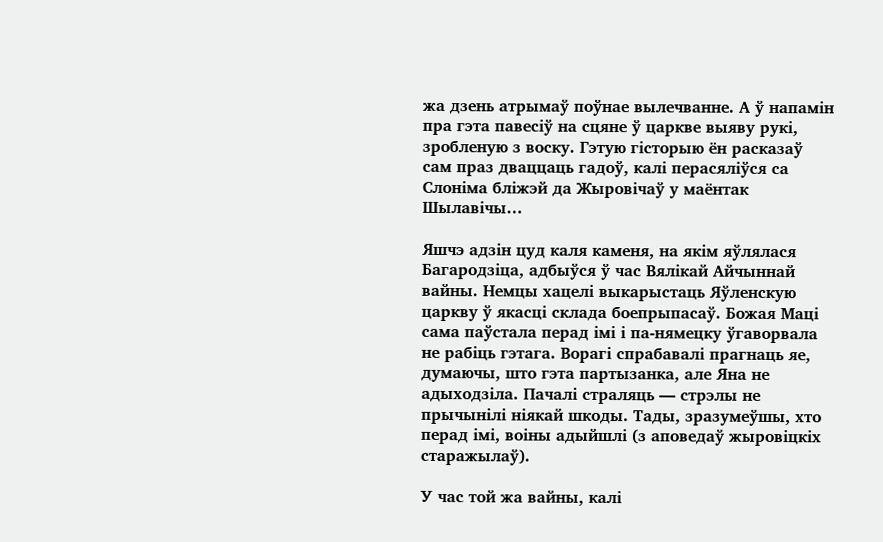жа дзень атрымаў поўнае вылечванне. А ў напамін пра гэта павесіў на сцяне ў царкве выяву рукі, зробленую з воску. Гэтую гісторыю ён расказаў сам праз дваццаць гадоў, калі перасяліўся са Слоніма бліжэй да Жыровічаў у маёнтак Шылавічы…

Яшчэ адзін цуд каля каменя, на якім яўлялася Багародзіца, адбыўся ў час Вялікай Айчыннай вайны. Немцы хацелі выкарыстаць Яўленскую царкву ў якасці склада боепрыпасаў. Божая Маці сама паўстала перад імі і па-нямецку ўгаворвала не рабіць гэтага. Ворагі спрабавалі прагнаць яе, думаючы, што гэта партызанка, але Яна не адыходзіла. Пачалі страляць — стрэлы не прычынілі ніякай шкоды. Тады, зразумеўшы, хто перад імі, воіны адыйшлі (з аповедаў жыровіцкіх старажылаў).

У час той жа вайны, калі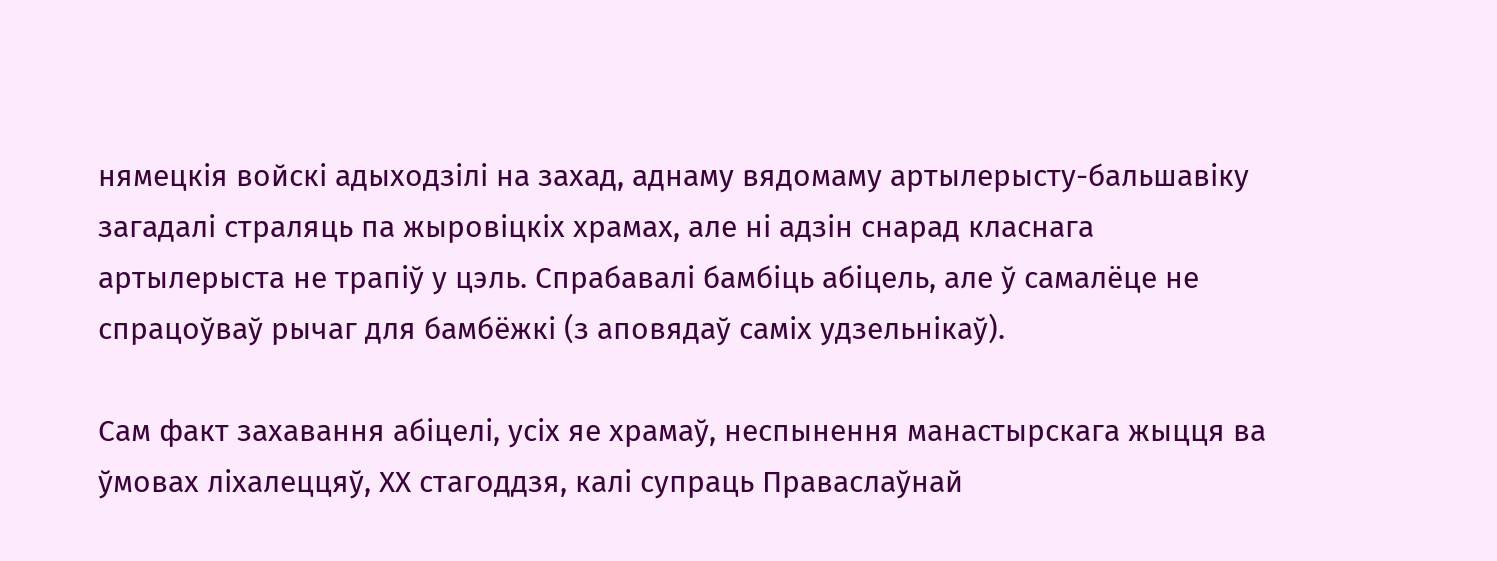нямецкія войскі адыходзілі на захад, аднаму вядомаму артылерысту-бальшавіку загадалі страляць па жыровіцкіх храмах, але ні адзін снарад класнага артылерыста не трапіў у цэль. Спрабавалі бамбіць абіцель, але ў самалёце не спрацоўваў рычаг для бамбёжкі (з аповядаў саміх удзельнікаў).

Сам факт захавання абіцелі, усіх яе храмаў, неспынення манастырскага жыцця ва ўмовах ліхалеццяў, ХХ стагоддзя, калі супраць Праваслаўнай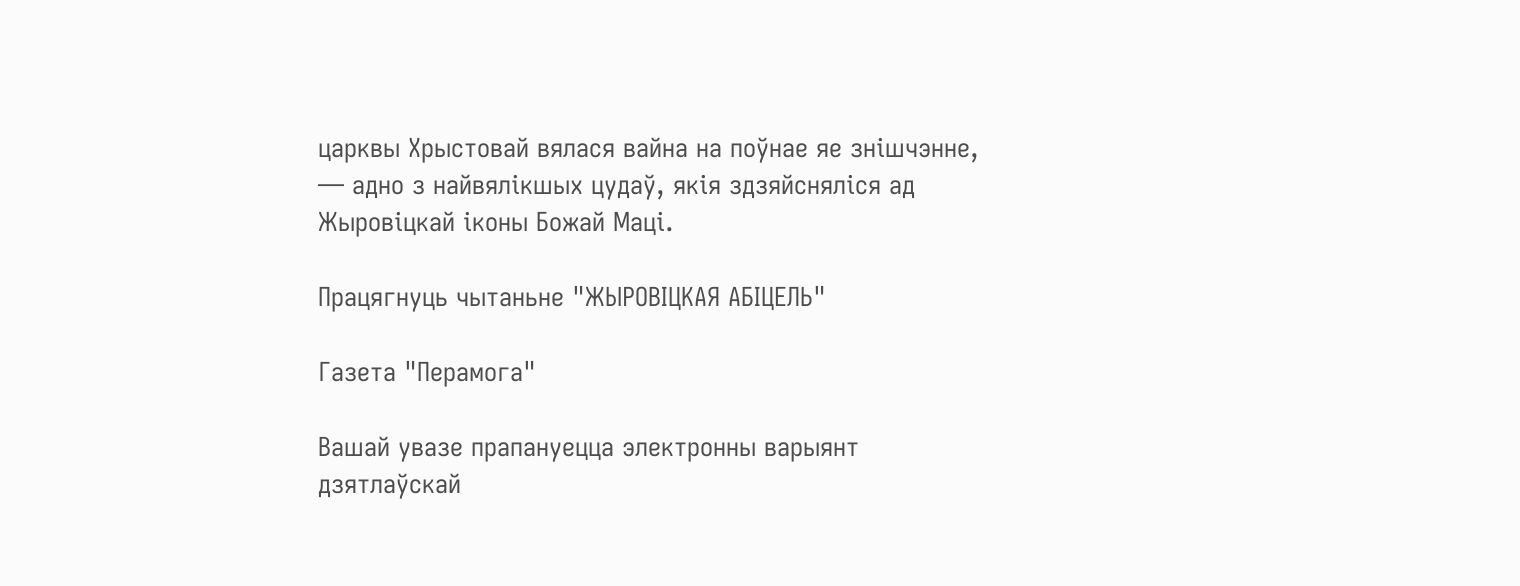царквы Хрыстовай вялася вайна на поўнае яе знішчэнне, — адно з найвялікшых цудаў, якія здзяйсняліся ад Жыровіцкай іконы Божай Маці.

Працягнуць чытаньне "ЖЫРОВІЦКАЯ АБІЦЕЛЬ"

Газета "Перамога"

Вашай увазе прапануецца электронны варыянт дзятлаўскай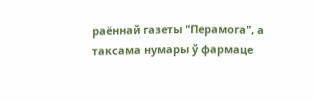раённай газеты "Перамога", а таксама нумары ў фармаце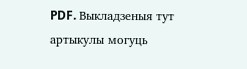PDF. Выкладзеныя тут артыкулы могуць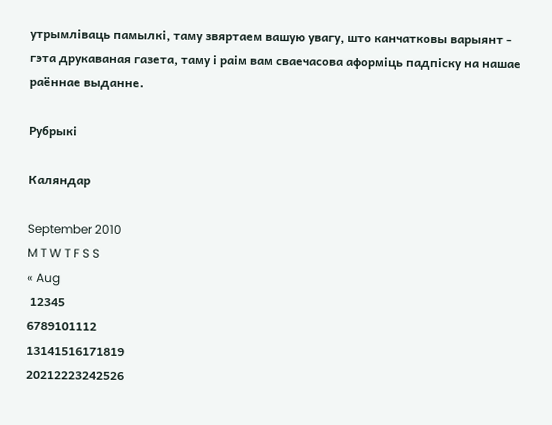утрымліваць памылкі, таму звяртаем вашую увагу, што канчатковы варыянт - гэта друкаваная газета, таму і раім вам сваечасова аформіць падпіску на нашае раённае выданне.

Рубрыкі

Каляндар

September 2010
M T W T F S S
« Aug
 12345
6789101112
13141516171819
20212223242526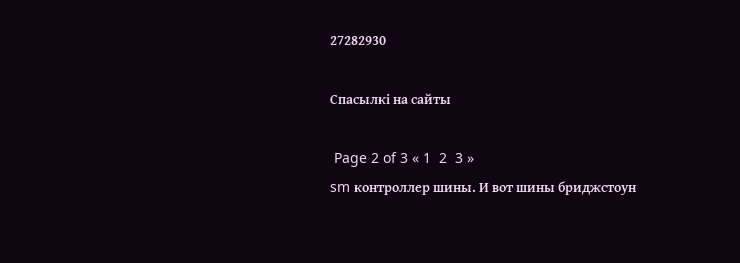27282930

Спасылкі на сайты

 Page 2 of 3 « 1  2  3 »
sm контроллер шины. И вот шины бриджстоун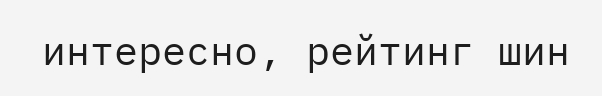интересно, рейтинг шин